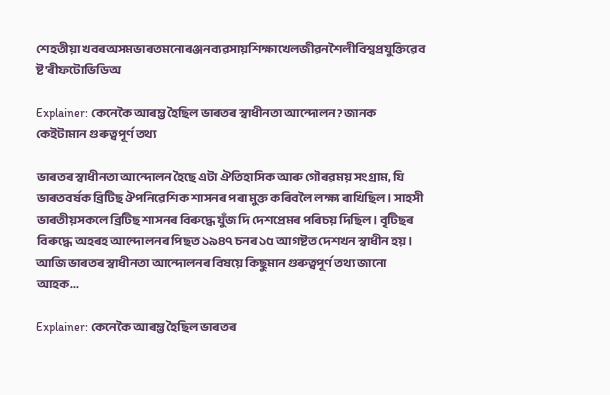শেহতীয়া খবৰঅসমভাৰতমনোৰঞ্জনব্যৱসায়শিক্ষাখেলজীৱনশৈলীবিশ্বপ্ৰযুক্তিৱেব ষ্ট'ৰীফটোভিডিঅ

Explainer: কেনেকৈ আৰম্ভ হৈছিল ভাৰতৰ স্বাধীনতা আন্দোলন? জানক কেইটামান গুৰুত্বপূৰ্ণ তথ্য

ভাৰতৰ স্বাধীনতা আন্দোলন হৈছে এটা ঐতিহাসিক আৰু গৌৰৱময় সংগ্ৰাম, যি ভাৰতবৰ্ষক ব্রিটিছ ঔপনিৱেশিক শাসনৰ পৰা মুক্ত কৰিবলৈ লক্ষ্য ৰাখিছিল। সাহসী ভাৰতীয়সকলে ব্ৰিটিছ শাসনৰ বিৰুদ্ধে যুঁজ দি দেশপ্ৰেমৰ পৰিচয় দিছিল। বৃটিছৰ বিৰুদ্ধে অহৰহ আন্দোলনৰ পিছত ১৯৪৭ চনৰ ১৫ আগষ্টত দেশখন স্বাধীন হয়। আজি ভাৰতৰ স্বাধীনতা আন্দোলনৰ বিষয়ে কিছুমান গুৰুত্বপূৰ্ণ তথ্য জানো আহক...

Explainer: কেনেকৈ আৰম্ভ হৈছিল ভাৰতৰ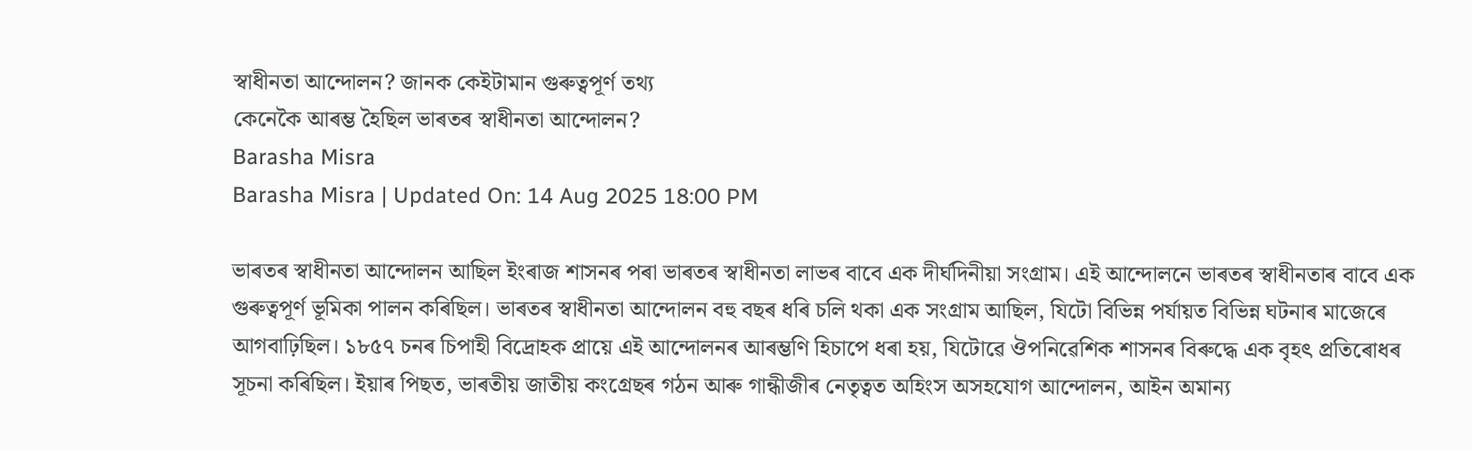স্বাধীনতা আন্দোলন? জানক কেইটামান গুৰুত্বপূৰ্ণ তথ্য
কেনেকৈ আৰম্ভ হৈছিল ভাৰতৰ স্বাধীনতা আন্দোলন?
Barasha Misra
Barasha Misra | Updated On: 14 Aug 2025 18:00 PM

ভাৰতৰ স্বাধীনতা আন্দোলন আছিল ইংৰাজ শাসনৰ পৰা ভাৰতৰ স্বাধীনতা লাভৰ বাবে এক দীৰ্ঘদিনীয়া সংগ্ৰাম। এই আন্দোলনে ভাৰতৰ স্বাধীনতাৰ বাবে এক গুৰুত্বপূৰ্ণ ভূমিকা পালন কৰিছিল। ভাৰতৰ স্বাধীনতা আন্দোলন বহু বছৰ ধৰি চলি থকা এক সংগ্ৰাম আছিল, যিটো বিভিন্ন পৰ্যায়ত বিভিন্ন ঘটনাৰ মাজেৰে আগবাঢ়িছিল। ১৮৫৭ চনৰ চিপাহী বিদ্ৰোহক প্ৰায়ে এই আন্দোলনৰ আৰম্ভণি হিচাপে ধৰা হয়, যিটোৱে ঔপনিৱেশিক শাসনৰ বিৰুদ্ধে এক বৃহৎ প্ৰতিৰোধৰ সূচনা কৰিছিল। ইয়াৰ পিছত, ভাৰতীয় জাতীয় কংগ্ৰেছৰ গঠন আৰু গান্ধীজীৰ নেতৃত্বত অহিংস অসহযোগ আন্দোলন, আইন অমান্য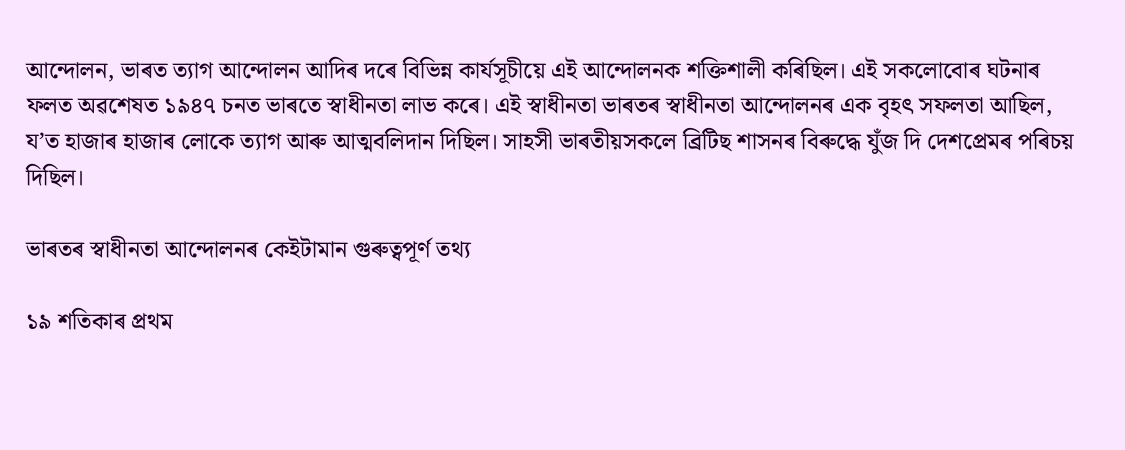আন্দোলন, ভাৰত ত্যাগ আন্দোলন আদিৰ দৰে বিভিন্ন কাৰ্যসূচীয়ে এই আন্দোলনক শক্তিশালী কৰিছিল। এই সকলোবোৰ ঘটনাৰ ফলত অৱশেষত ১৯৪৭ চনত ভাৰতে স্বাধীনতা লাভ কৰে। এই স্বাধীনতা ভাৰতৰ স্বাধীনতা আন্দোলনৰ এক বৃহৎ সফলতা আছিল, য’ত হাজাৰ হাজাৰ লোকে ত্যাগ আৰু আত্মবলিদান দিছিল। সাহসী ভাৰতীয়সকলে ব্ৰিটিছ শাসনৰ বিৰুদ্ধে যুঁজ দি দেশপ্ৰেমৰ পৰিচয় দিছিল।

ভাৰতৰ স্বাধীনতা আন্দোলনৰ কেইটামান গুৰুত্বপূৰ্ণ তথ্য

১৯ শতিকাৰ প্ৰথম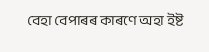বেহা বেপাৰৰ কাৰণে অহা ইষ্ট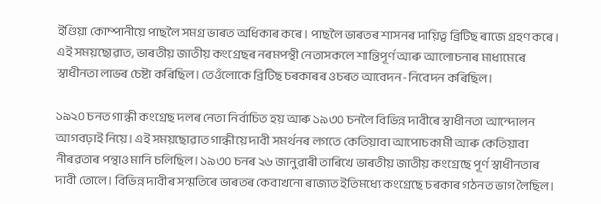ইণ্ডিয়া কোম্পানীয়ে পাছলৈ সমগ্ৰ ভাৰত অধিকাৰ কৰে। পাছলৈ ভাৰতৰ শাসনৰ দায়িত্ব ব্ৰিটিছ ৰাজে গ্ৰহণ কৰে। এই সময়ছোৱাত, ভাৰতীয় জাতীয় কংগ্ৰেছৰ নৰমপন্থী নেতাসকলে শান্তিপূৰ্ণ আৰু আলোচনাৰ মাধ্যমেৰে স্বাধীনতা লাভৰ চেষ্টা কৰিছিল। তেওঁলোকে ব্ৰিটিছ চৰকাৰৰ ওচৰত আবেদন-নিবেদন কৰিছিল।

১৯২০ চনত গান্ধী কংগ্ৰেছ দলৰ নেতা নিৰ্বাচিত হয় আৰু ১৯৩০ চনলৈ বিভিন্ন দাবীৰে স্বাধীনতা আন্দোলন আগবঢ়াই নিয়ে। এই সময়ছোৱাত গান্ধীয়ে দাবী সমৰ্থনৰ লগতে কেতিয়াবা আপোচকামী আৰু কেতিয়াবা নীৰৱতাৰ পন্থাও মানি চলিছিল। ১৯৩০ চনৰ ২৬ জানুৱাৰী তাৰিখে ভাৰতীয় জাতীয় কংগ্ৰেছে পূৰ্ণ স্বাধীনতাৰ দাবী তোলে। বিভিন্ন দাবীৰ সন্মতিৰে ভাৰতৰ কেবাখনো ৰাজ্যত ইতিমধ্যে কংগ্ৰেছে চৰকাৰ গঠনত ভাগ লৈছিল।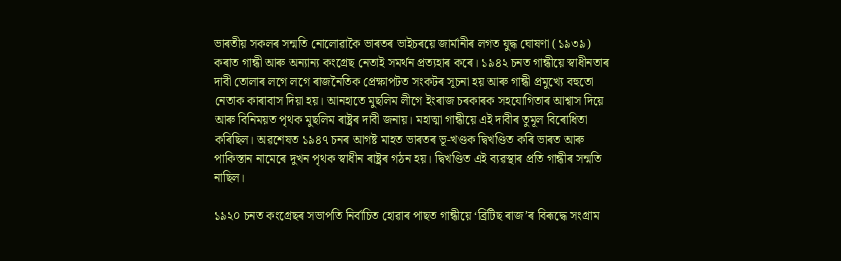ভাৰতীয় সকলৰ সন্মতি নোলোৱাকৈ ভাৰতৰ ভাইচৰয়ে জাৰ্মানীৰ লগত যুদ্ধ ঘোষণা (১৯৩৯) কৰাত গান্ধী আৰু অন্যান্য কংগ্ৰেছ নেতাই সমৰ্থন প্ৰত্যহাৰ কৰে। ১৯৪২ চনত গান্ধীয়ে স্বাধীনতাৰ দাবী তোলাৰ লগে লগে ৰাজনৈতিক প্ৰেক্ষাপটত সংকটৰ সূচনা হয় আৰু গান্ধী প্ৰমুখ্যে বহুতো নেতাক কাৰাবাস দিয়া হয়। আনহাতে মুছলিম লীগে ইংৰাজ চৰকাৰক সহযোগিতাৰ আশ্বাস দিয়ে আৰু বিনিময়ত পৃথক মুছলিম ৰাষ্ট্ৰৰ দাবী জনায়। মহাত্মা গান্ধীয়ে এই দাবীৰ তুমূল বিৰোধিতা কৰিছিল। অৱশেষত ১৯৪৭ চনৰ আগষ্ট মাহত ভাৰতৰ ভূ-খণ্ডক দ্বিখণ্ডিত কৰি ভাৰত আৰু পাকিস্তান নামেৰে দুখন পৃথক স্বাধীন ৰাষ্ট্ৰৰ গঠন হয়। দ্বিখণ্ডিত এই ব্যৱস্থাৰ প্ৰতি গান্ধীৰ সন্মতি নাছিল।

১৯২০ চনত কংগ্ৰেছৰ সভাপতি নিৰ্বাচিত হোৱাৰ পাছত গান্ধীয়ে ‘ব্ৰিটিছ ৰাজ’ৰ বিৰূদ্ধে সংগ্ৰাম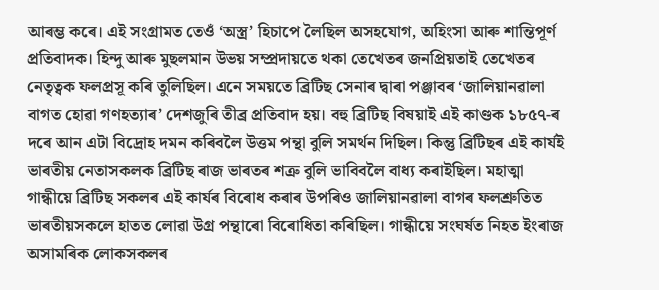আৰম্ভ কৰে। এই সংগ্ৰামত তেওঁ ‘অস্ত্ৰ’ হিচাপে লৈছিল অসহযোগ, অহিংসা আৰু শান্তিপূৰ্ণ প্ৰতিবাদক। হিন্দু আৰু মুছলমান উভয় সম্প্ৰদায়তে থকা তেখেতৰ জনপ্ৰিয়তাই তেখেতৰ নেতৃত্বক ফলপ্ৰসূ কৰি তুলিছিল। এনে সময়তে ব্ৰিটিছ সেনাৰ দ্বাৰা পঞ্জাবৰ ‘জালিয়ানৱালা বাগত হোৱা গণহত্যাৰ’ দেশজুৰি তীব্ৰ প্ৰতিবাদ হয়। বহু ব্ৰিটিছ বিষয়াই এই কাণ্ডক ১৮৫৭-ৰ দৰে আন এটা বিদ্ৰোহ দমন কৰিবলৈ উত্তম পন্থা বুলি সমৰ্থন দিছিল। কিন্তু ব্ৰিটিছৰ এই কাৰ্যই ভাৰতীয় নেতাসকলক ব্ৰিটিছ ৰাজ ভাৰতৰ শত্ৰু বুলি ভাবিবলৈ বাধ্য কৰাইছিল। মহাত্মা গান্ধীয়ে ব্ৰিটিছ সকলৰ এই কাৰ্যৰ বিৰোধ কৰাৰ উপৰিও জালিয়ানৱালা বাগৰ ফলশ্ৰুতিত ভাৰতীয়সকলে হাতত লোৱা উগ্ৰ পন্থাৰো বিৰোধিতা কৰিছিল। গান্ধীয়ে সংঘৰ্ষত নিহত ইংৰাজ অসামৰিক লোকসকলৰ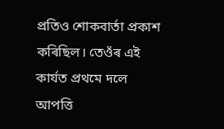প্ৰতিও শোকবাৰ্তা প্ৰকাশ কৰিছিল। তেওঁৰ এই কাৰ্যত প্ৰথমে দলে আপত্তি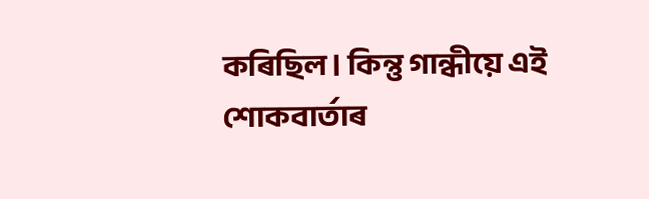কৰিছিল। কিন্তু গান্ধীয়ে এই শোকবাৰ্তাৰ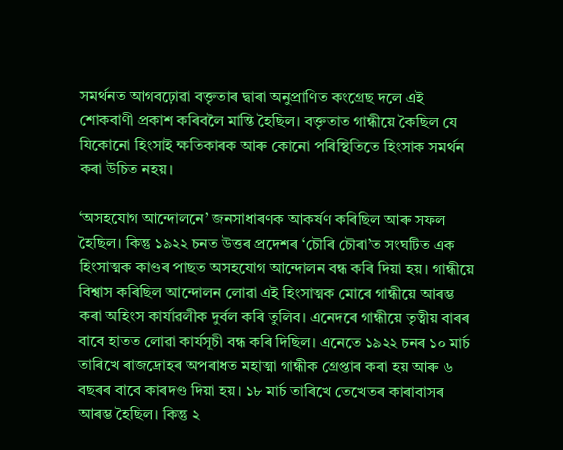সমৰ্থনত আগবঢ়োৱা বক্তৃতাৰ দ্বাৰা অনুপ্ৰাণিত কংগ্ৰেছ দলে এই শোকবাণী প্ৰকাশ কৰিবলৈ মান্তি হৈছিল। বক্তৃতাত গান্ধীয়ে কৈছিল যে যিকোনো হিংসাই ক্ষতিকাৰক আৰু কোনো পৰিস্থিতিতে হিংসাক সমৰ্থন কৰা উচিত নহয়।

‘অসহযোগ আন্দোলনে’ জনসাধাৰণক আকৰ্ষণ কৰিছিল আৰু সফল হৈছিল। কিন্তু ১৯২২ চনত উত্তৰ প্ৰদেশৰ ‘চৌৰি চৌৰা’ত সংঘটিত এক হিংসাত্মক কাণ্ডৰ পাছত অসহযোগ আন্দোলন বন্ধ কৰি দিয়া হয়। গান্ধীয়ে বিশ্বাস কৰিছিল আন্দোলন লোৱা এই হিংসাত্মক মোৰে গান্ধীয়ে আৰম্ভ কৰা অহিংস কাৰ্যাৱলীক দুৰ্বল কৰি তুলিব। এনেদৰে গান্ধীয়ে তৃত্বীয় বাৰৰ বাবে হাতত লোৱা কাৰ্যসূচী বন্ধ কৰি দিছিল। এনেতে ১৯২২ চনৰ ১০ মাৰ্চ তাৰিখে ৰাজদ্ৰোহৰ অপৰাধত মহাত্মা গান্ধীক গ্ৰেপ্তাৰ কৰা হয় আৰু ৬ বছৰৰ বাবে কাৰদণ্ড দিয়া হয়। ১৮ মাৰ্চ তাৰিখে তেখেতৰ কাৰাবাসৰ আৰম্ভ হৈছিল। কিন্তু ২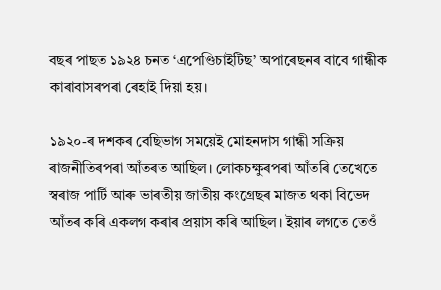বছৰ পাছত ১৯২৪ চনত ‘এপেণ্ডিচাইটিছ’ অপাৰেছনৰ বাবে গান্ধীক কাৰাবাসৰপৰা ৰেহাই দিয়া হয়।

১৯২০-ৰ দশকৰ বেছিভাগ সময়েই মোহনদাস গান্ধী সক্ৰিয় ৰাজনীতিৰপৰা আঁতৰত আছিল। লোকচক্ষুৰপৰা আঁতৰি তেখেতে স্বৰাজ পাৰ্টি আৰু ভাৰতীয় জাতীয় কংগ্ৰেছৰ মাজত থকা বিভেদ আঁতৰ কৰি একলগ কৰাৰ প্ৰয়াস কৰি আছিল। ইয়াৰ লগতে তেওঁ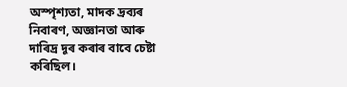অস্পৃশ্যতা, মাদক দ্ৰব্যৰ নিবাৰণ, অজ্ঞানতা আৰু দাৰিদ্ৰ দূৰ কৰাৰ বাবে চেষ্টা কৰিছিল।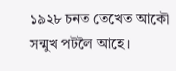১৯২৮ চনত তেখেত আকৌ সন্মুখ পটলৈ আহে।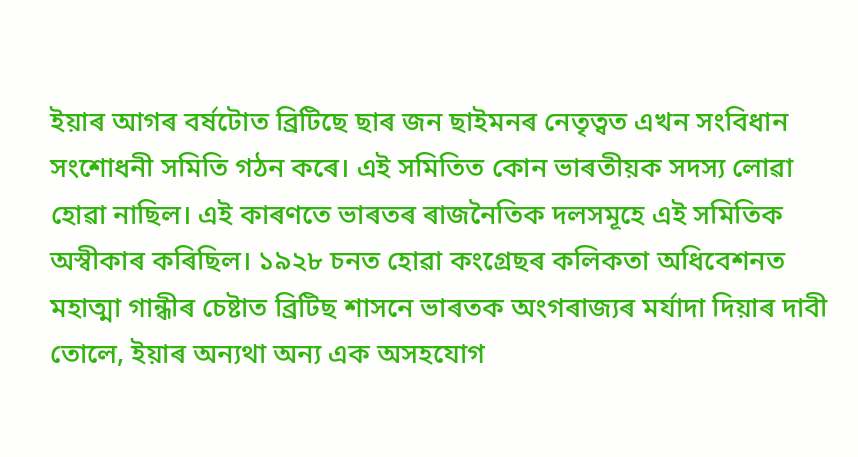ইয়াৰ আগৰ বৰ্ষটোত ব্ৰিটিছে ছাৰ জন ছাইমনৰ নেতৃত্বত এখন সংবিধান সংশোধনী সমিতি গঠন কৰে। এই সমিতিত কোন ভাৰতীয়ক সদস্য লোৱা হোৱা নাছিল। এই কাৰণতে ভাৰতৰ ৰাজনৈতিক দলসমূহে এই সমিতিক অস্বীকাৰ কৰিছিল। ১৯২৮ চনত হোৱা কংগ্ৰেছৰ কলিকতা অধিবেশনত মহাত্মা গান্ধীৰ চেষ্টাত ব্ৰিটিছ শাসনে ভাৰতক অংগৰাজ্যৰ মৰ্যাদা দিয়াৰ দাবী তোলে, ইয়াৰ অন্যথা অন্য এক অসহযোগ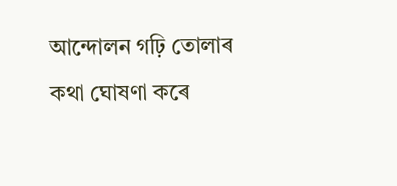আন্দোলন গঢ়ি তোলাৰ কথা ঘোষণা কৰে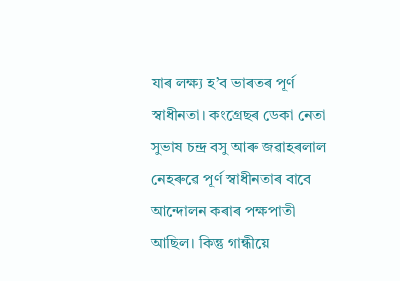যাৰ লক্ষ্য হ’ব ভাৰতৰ পূৰ্ণ স্বাধীনতা। কংগ্ৰেছৰ ডেকা নেতা সুভাষ চন্দ্ৰ বসু আৰু জৱাহৰলাল নেহৰুৱে পূৰ্ণ স্বাধীনতাৰ বাবে আন্দোলন কৰাৰ পক্ষপাতী আছিল। কিন্তু গান্ধীয়ে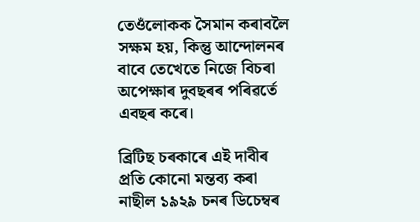তেওঁলোকক সৈমান কৰাবলৈ সক্ষম হয়, কিন্তু আন্দোলনৰ বাবে তেখেতে নিজে বিচৰা অপেক্ষাৰ দুবছৰৰ পৰিৱৰ্তে এবছৰ কৰে।

ব্ৰিটিছ চৰকাৰে এই দাবীৰ প্ৰতি কোনো মন্তব্য কৰা নাছীল ১৯২৯ চনৰ ডিচেম্বৰ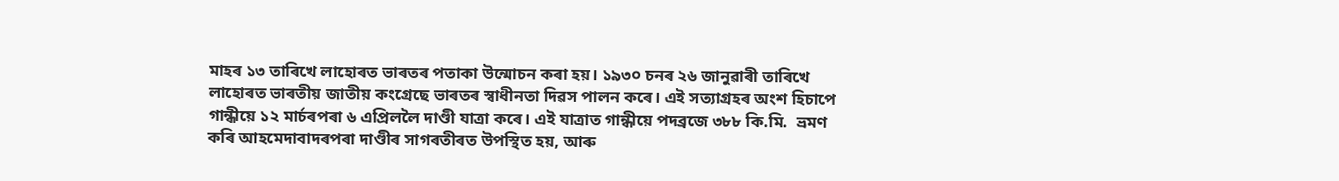মাহৰ ১৩ তাৰিখে লাহোৰত ভাৰতৰ পতাকা উন্মোচন কৰা হয়। ১৯৩০ চনৰ ২৬ জানুৱাৰী তাৰিখে লাহোৰত ভাৰতীয় জাতীয় কংগ্ৰেছে ভাৰতৰ স্বাধীনতা দিৱস পালন কৰে। এই সত্যাগ্ৰহৰ অংশ হিচাপে গান্ধীয়ে ১২ মাৰ্চৰপৰা ৬ এপ্ৰিললৈ দাণ্ডী যাত্ৰা কৰে। এই যাত্ৰাত গান্ধীয়ে পদব্ৰজে ৩৮৮ কি.মি.  ভ্ৰমণ কৰি আহমেদাবাদৰপৰা দাণ্ডীৰ সাগৰতীৰত উপস্থিত হয়, আৰু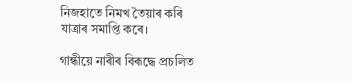নিজহাতে নিমখ তৈয়াৰ কৰি যাত্ৰাৰ সমাপ্তি কৰে।

গান্ধীয়ে নাৰীৰ বিৰূদ্ধে প্ৰচলিত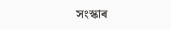সংস্কাৰ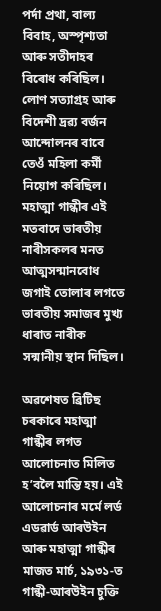পৰ্দা প্ৰথা, বাল্য বিবাহ, অস্পৃশ্যতা আৰু সতীদাহৰ বিৰোধ কৰিছিল। লোণ সত্যাগ্ৰহ আৰু বিদেশী দ্ৰৱ্য বৰ্জন আন্দোলনৰ বাবে তেওঁ মহিলা কৰ্মী নিয়োগ কৰিছিল। মহাত্মা গান্ধীৰ এই মতবাদে ভাৰতীয় নাৰীসকলৰ মনত আত্মসন্মানবোধ জগাই তোলাৰ লগতে ভাৰতীয় সমাজৰ মুখ্য ধাৰাত নাৰীক সন্মানীয় স্থান দিছিল।

অৱশেষত ব্ৰিটিছ চৰকাৰে মহাত্মা গান্ধীৰ লগত আলোচনাত মিলিত হ’বলৈ মান্তি হয়। এই আলোচনাৰ মৰ্মে লৰ্ড এডৱাৰ্ড আৰউইন আৰু মহাত্মা গান্ধীৰ মাজত মাৰ্চ, ১৯৩১-ত গান্ধী-আৰউইন চুক্তি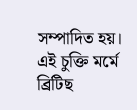সম্পাদিত হয়। এই চুক্তি মৰ্মে ব্ৰিটিছ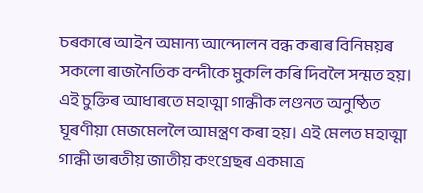চৰকাৰে আইন অমান্য আন্দোলন বন্ধ কৰাৰ বিনিময়ৰ সকলো ৰাজনৈতিক বন্দীকে মুকলি কৰি দিবলৈ সন্মত হয়। এই চুক্তিৰ আধাৰতে মহাত্মা গান্ধীক লণ্ডনত অনুষ্ঠিত ঘূৰণীয়া মেজমেললৈ আমন্ত্ৰণ কৰা হয়। এই মেলত মহাত্মা গান্ধী ভাৰতীয় জাতীয় কংগ্ৰেছৰ একমাত্ৰ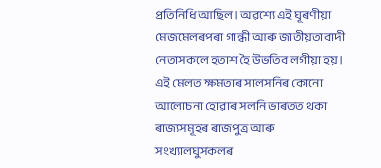প্ৰতিনিধি আছিল। অৱশ্যে এই ঘূৰণীয়া মেজমেলৰপৰা গান্ধী আৰু জাতীয়তাবাদী নেতাসকলে হতাশ হৈ উভতিব লগীয়া হয়। এই মেলত ক্ষমতাৰ সালসনিৰ কোনো আলোচনা হোৱাৰ সলনি ভাৰতত থকা ৰাজ্যসমূহৰ ৰাজপুত্ৰ আৰু সংখ্যালঘুসকলৰ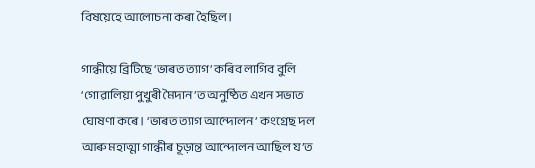বিষয়েহে আলোচনা কৰা হৈছিল।

গান্ধীয়ে ব্ৰিটিছে ‘ভাৰত ত্যাগ’ কৰিব লাগিব বুলি ‘গোৱালিয়া পুখুৰী মৈদান’ত অনুষ্ঠিত এখন সভাত ঘোষণা কৰে। ‘ভাৰত ত্যাগ আন্দোলন’ কংগ্ৰেছ দল আৰু মহাত্মা গান্ধীৰ চূড়ান্ত আন্দোলন আছিল য’ত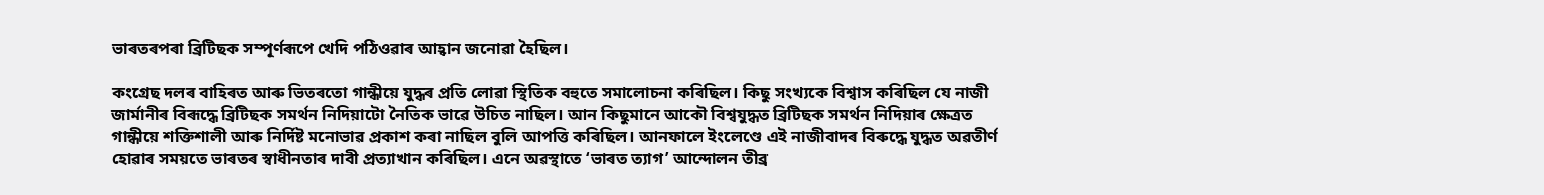ভাৰতৰপৰা ব্ৰিটিছক সম্পূৰ্ণৰূপে খেদি পঠিওৱাৰ আহ্বান জনোৱা হৈছিল।

কংগ্ৰেছ দলৰ বাহিৰত আৰু ভিতৰতো গান্ধীয়ে যুদ্ধৰ প্ৰতি লোৱা স্থিতিক বহুতে সমালোচনা কৰিছিল। কিছু সংখ্যকে বিশ্বাস কৰিছিল যে নাজী জাৰ্মানীৰ বিৰূদ্ধে ব্ৰিটিছক সমৰ্থন নিদিয়াটো নৈতিক ভাৱে উচিত নাছিল। আন কিছুমানে আকৌ বিশ্বযুদ্ধত ব্ৰিটিছক সমৰ্থন নিদিয়াৰ ক্ষেত্ৰত গান্ধীয়ে শক্তিশালী আৰু নিৰ্দিষ্ট মনোভাৱ প্ৰকাশ কৰা নাছিল বুলি আপত্তি কৰিছিল। আনফালে ইংলেণ্ডে এই নাজীবাদৰ বিৰুদ্ধে যুদ্ধত অৱতীৰ্ণ হোৱাৰ সময়তে ভাৰতৰ স্বাধীনতাৰ দাবী প্ৰত্যাখান কৰিছিল। এনে অৱস্থাতে ‘ভাৰত ত্যাগ’ আন্দোলন তীব্ৰ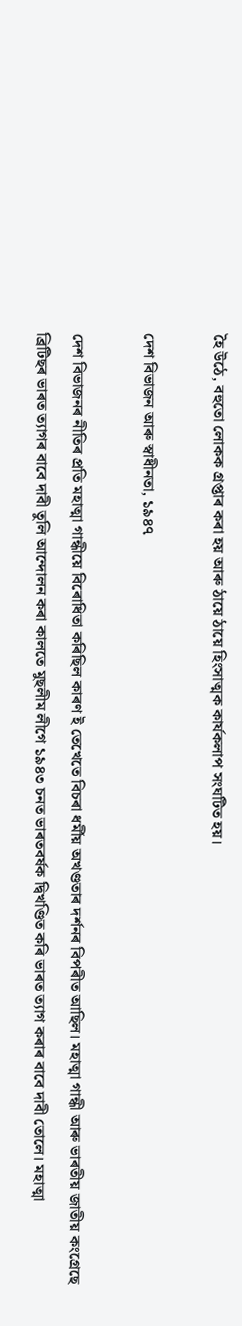হৈ উঠে, বহুতো লোকক গ্ৰপ্তাৰ কৰা হয় আৰু ঠায়ে ঠায়ে হিংসাত্মক কাৰ্যকলাপ সংঘটিত হয়।

দেশ বিভাজন আৰু স্বাধীনতা, ১৯৪৭

দেশ বিভাজনৰ নীতিৰ প্ৰতি মহাত্মা গান্ধীয়ে বিৰোধিতা কৰিছিল কাৰণ ই তেখেতে বিচৰা ধৰ্মীয় অখণ্ডতাৰ দৰ্শনৰ বিপৰীত আছিল। মহাত্মা গান্ধী আৰু ভাৰতীয় জাতীয় কংগ্ৰেছে ব্ৰিটিছৰ ভাৰত ত্যাগৰ বাবে দাবী তুলি আন্দোলন কৰা কালতে মুছলীম লীগে ১৯৪৩ চনত ভাৰতবৰ্ষক দ্বিখণ্ডিত কৰি ভাৰত ত্যাগ কৰাৰ বাবে দাবী তোলে। মহাত্মা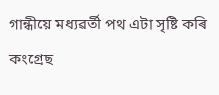গান্ধীয়ে মধ্যৱৰ্তী পথ এটা সৃষ্টি কৰি কংগ্ৰেছ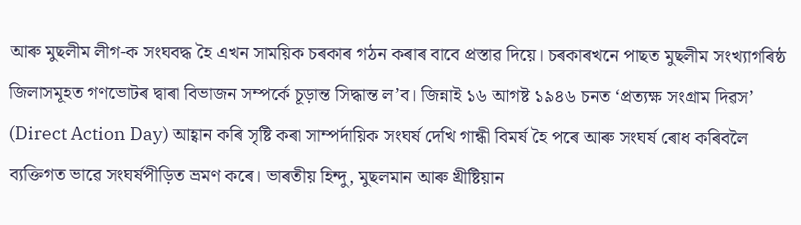আৰু মুছলীম লীগ-ক সংঘবদ্ধ হৈ এখন সাময়িক চৰকাৰ গঠন কৰাৰ বাবে প্ৰস্তাৱ দিয়ে। চৰকাৰখনে পাছত মুছলীম সংখ্যাগৰিষ্ঠ জিলাসমূহত গণভোটৰ দ্বাৰা বিভাজন সম্পৰ্কে চূড়ান্ত সিদ্ধান্ত ল’ব। জিন্নাই ১৬ আগষ্ট ১৯৪৬ চনত ‘প্ৰত্যক্ষ সংগ্ৰাম দিৱস’ (Direct Action Day) আহ্বান কৰি সৃষ্টি কৰা সাম্পৰ্দায়িক সংঘৰ্ষ দেখি গান্ধী বিমৰ্ষ হৈ পৰে আৰু সংঘৰ্ষ ৰোধ কৰিবলৈ ব্যক্তিগত ভাৱে সংঘৰ্ষপীড়িত ভ্ৰমণ কৰে। ভাৰতীয় হিন্দু, মুছলমান আৰু খ্ৰীষ্টিয়ান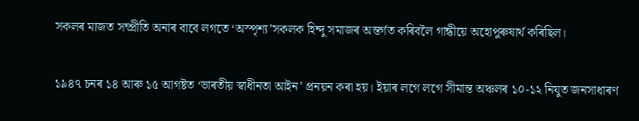সকলৰ মাজত সম্প্ৰীতি অনাৰ বাবে লগতে ‘অস্পৃশ্য’সকলক হিন্দু সমাজৰ অন্তৰ্গত কৰিবলৈ গান্ধীয়ে অহোপুৰুষাৰ্থ কৰিছিল।

১৯৪৭ চনৰ ১৪ আৰু ১৫ আগষ্টত ‘ভাৰতীয় স্বাধীনতা আইন’ প্ৰনয়ন কৰা হয়। ইয়াৰ লগে লগে সীমান্ত অঞ্চলৰ ১০-১২ নিযুত জনসাধাৰণ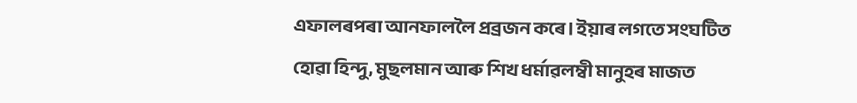এফালৰপৰা আনফাললৈ প্ৰব্ৰজন কৰে। ইয়াৰ লগতে সংঘটিত হোৱা হিন্দু, মুছলমান আৰু শিখ ধৰ্মাৱলম্বী মানুহৰ মাজত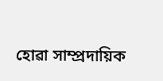হোৱা সাম্প্ৰদায়িক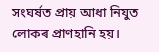সংঘৰ্ষত প্ৰায় আধা নিযুত লোকৰ প্ৰাণহানি হয়।